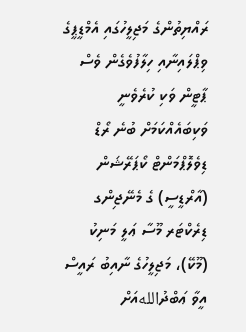ރައްޔިތުންގެ މަޖިލީހުގައި އެމްޑީޕީގެ ވިޕްލައިނާއި ހިލާފުވެގެން ވެސް ޕާޓީން ވަކި ކުރެވެނީ ވަކިބައެއްކަމަށް ބުނެ ރޯޑް ޑިވެލޮޕްމަންޓް ކޯޕަރޭޝަން (އާރްޑީސީ) ގެ މެނޭޖިންގ ޑިރެކްޓަރ މޫސާ ޢަލީ މަނިކު (މޫކޭ)، މަޖިލީހުގެ ނާއިބު ރައީސް އީވާ ޢަބްދުاللهއަށް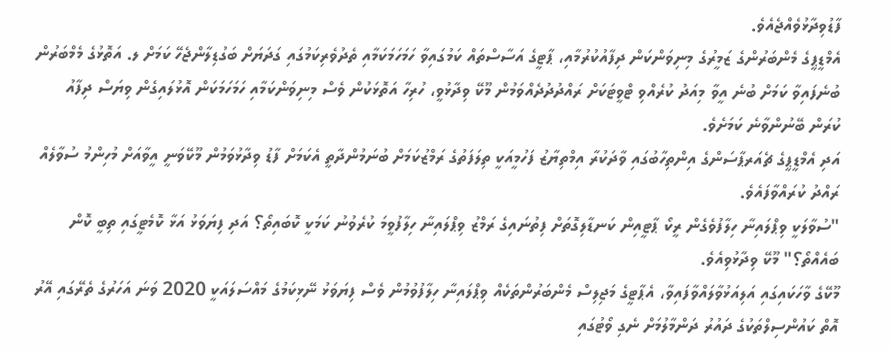ފާޑުވިދާޅުވެއްޖެއެވެ.
އެމްޑީޕީގެ މެންބަރުންގެ ޒަމީރުގެ މިނިވަންކަން ދިފާއުކުރުމާއި، ޕާޓީގެ އަސާސްތައް ކަމުގައިވާ ހަމަހަމަކަމާއި ތެދުވެރިކަމުގައި ގަދަޔަށް ބަގުޑިލާންޖެހޭ ކަމަށް ލ. އަތޮޅުގެ މެމްބަރުން ބުނެފައިވާ ކަމަށް ބުނެ އީވާ މިއަދު ކުރެއްވި ޓްވީޓަކަށް ރައްދުދުދެއްވަމުން މޫކޭ ވިދާޅުވީ، ހުރިހާ އަތޮޅަކުން ވެސް މިނިވަންކަމާއި ހަމަހަމަކަން އޮޅުލައިގެން ވިޔަސް ދިފާއު ކުރަން ބޭނުންވާނެ ކަމަށެވެ.
އަދި އެމްޑީޕީގެ ޗެއަރޕާސަންގެ އިންތިހާބުގައި ވާދަކުރާ އިމްތިޔާޒު ފަހުމީއަކީ ތިލަފަތުގެ ރަމްޒުކަމަށް ބުނަމުންދާތީ އެކަމަށް ފާޑު ވިދާޅުވަމުން މޫކޭވަނީ އީވާއަށް މުހިންމު ސުވާލެއް ރައްދު ކުރައްވާފައެވެ.
"ސުވާލަކީ ވިޕްލައިނާ ހިލާފުވެގެން ރީކޯ ޕާޓީއިން ކަނޑާލިގޮތަށް ފިތުނައިގެ ރަމްޒު ވިޕްލައިނާ ހިލާފުވީމަ ކުރެވުނު ކަމަކީ ކޮބައިތޯ؟ އަދި ފިޔަވަޅު އަޅާ ކޮމެޓީގައި ތިބީ ކޮން ބައެއްތޯ؟" މޫކޭ ވިދާޅުވިއެވެ.
މޫކޭގެ ވާހަކައިގައި އަލިއަޅުވާލައްވާފައިވާ، އެޕާޓީގެ މަޖިލިސް މެންބަރުންތަކެއް ވިޕްލައިނާ ހިލާފުވުމުން ވެސް ފިޔަވަޅު ނޭޅިކަމުގެ މައްސަލައަކީ 2020 ވަނަ އަހަރުގެ ތެރޭގައި އޭރު އޮތް ކައުންސިލްތަކުގެ ދައުރު ދަންމާލުމަށް ނެގި ވޯޓުގައި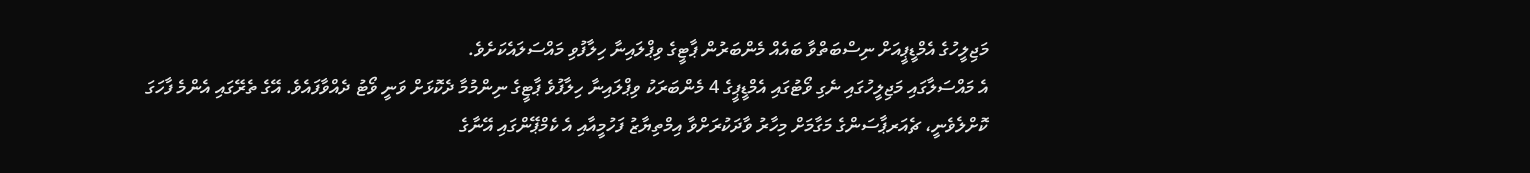މަޖިލީހުގެ އެމްޑީޕީއަށް ނިސްބަތްވާ ބައެއް މެންބަރުން ޕާޓީގެ ވިޕްލައިނާ ހިލާފުވި މައްސަލައެކަށެވެ.
އެ މައްސަލާގައި މަޖިލީހުގައި ނެގި ވޯޓުގައި އެމްޑީޕީގެ 4 މެންބަރަކު ވިޕްލައިނާ ހިލާފުވެ ޕާޓީގެ ނިންމުމާ ދެކޮޅަށް ވަނީ ވޯޓު ދެއްވާފައެވެ. އޭގެ ތެރޭގައި އެންމެ ފާހަގަ ކޮށްލެވެނީ، ޗެއަރޕާސަންގެ މަގާމަށް މިހާރު ވާދަކުރަށްވާ އިމްތިޔާޒު ފަހުމީއާއި އެ ކެމްޕޭންގައި އޭނާގެ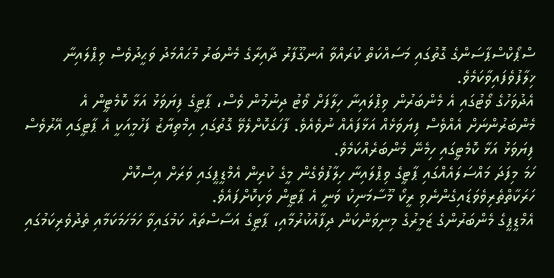ސްޕޯކްސްޕާސަންގެ ގޮތުގައި މަސައްކަތް ކުރައްވާ އުނގޫފާރު ދާއިރާގެ މެންބަރު މުޙައްމަދު ވަޙީދުވެސް ވިޕްލައިނާ ޚިލާފުވެފައިވާކަމެވެ.
އެދުވަހުގެ ވޯޓުގައި އެ މެންބަރުން ވިޕްލައިނާ ހިލާފަށް ވޯޓު ދިނުމުން ވެސް، ޕާޓީގެ ފިޔަވަޅު އަޅާ ކޮމެޓީން އެ މެންބަރުންނަށް އެއްވެސް ފިޔަވަޅެއް އަޅާފައެއް ނުވެއެވެ. ފާހަގަކޮށްލެވޭ ގޮތުގައި އިމްތިޔާޒު ފަހުމީއަކީ އެ ޕާޓީގައި އޭރުވެސް ފިޔަވަޅު އަޅާ ކޮމެޓީގައި ހިމެނޭ މެންބަރެއްކަމެވެ.
ހަމަ މިފަދަ މައްސަލައެއްގައި ޕާޓީގެ ވިޕްލައިނާ ހިލާފުވެގެން މީގެ ކުރިން އެމްޑީޕީގައި ވަރަށް އިސްކޮށް ހަރަކާތްތެރިވެވަޑައިގެންނެވި ރީކޯ މޫސާމަނިކު ވަނީ އެ ޕާޓީން ވަކިކޮށްފައެވެ.
އެމްޑީޕީގެ މެންބަރުންގެ ޒަމީރުގެ މިނިވަންކަން ދިފާއުކުރުމާއި، ޕާޓީގެ އަސާސްތައް ކަމުގައިވާ ހަމަހަމަކަމާއި ތެދުވެރިކަމުގައި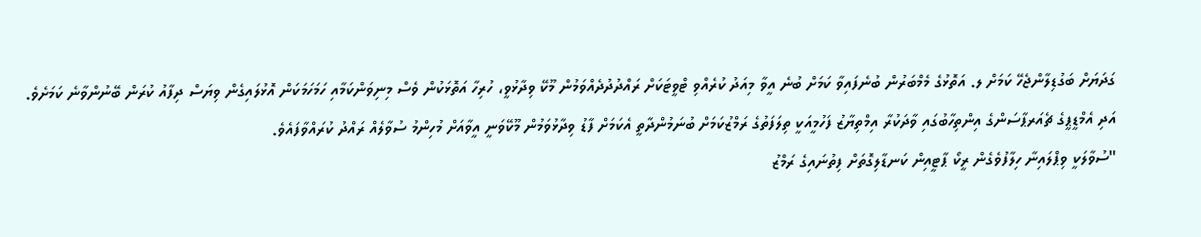ގަދަޔަށް ބަގުޑިލާންޖެހޭ ކަމަށް ލ. އަތޮޅުގެ މެމްބަރުން ބުނެފައިވާ ކަމަށް ބުނެ އީވާ މިއަދު ކުރެއްވި ޓްވީޓަކަށް ރައްދުދުދެއްވަމުން މޫކޭ ވިދާޅުވީ، ހުރިހާ އަތޮޅަކުން ވެސް މިނިވަންކަމާއި ހަމަހަމަކަން އޮޅުލައިގެން ވިޔަސް ދިފާއު ކުރަން ބޭނުންވާނެ ކަމަށެވެ.
އަދި އެމްޑީޕީގެ ޗެއަރޕާސަންގެ އިންތިހާބުގައި ވާދަކުރާ އިމްތިޔާޒު ފަހުމީއަކީ ތިލަފަތުގެ ރަމްޒުކަމަށް ބުނަމުންދާތީ އެކަމަށް ފާޑު ވިދާޅުވަމުން މޫކޭވަނީ އީވާއަށް މުހިންމު ސުވާލެއް ރައްދު ކުރައްވާފައެވެ.
"ސުވާލަކީ ވިޕްލައިނާ ހިލާފުވެގެން ރީކޯ ޕާޓީއިން ކަނޑާލިގޮތަށް ފިތުނައިގެ ރަމްޒު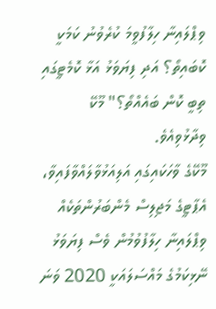ވިޕްލައިނާ ހިލާފުވީމަ ކުރެވުނު ކަމަކީ ކޮބައިތޯ؟ އަދި ފިޔަވަޅު އަޅާ ކޮމެޓީގައި ތިބީ ކޮން ބައެއްތޯ؟" މޫކޭ ވިދާޅުވިއެވެ.
މޫކޭގެ ވާހަކައިގައި އަލިއަޅުވާލައްވާފައިވާ، އެޕާޓީގެ މަޖިލިސް މެންބަރުންތަކެއް ވިޕްލައިނާ ހިލާފުވުމުން ވެސް ފިޔަވަޅު ނޭޅިކަމުގެ މައްސަލައަކީ 2020 ވަނަ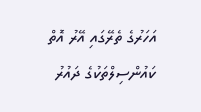އަހަރުގެ ތެރޭގައި އޭރު އޮތް ކައުންސިލްތަކުގެ ދައުރު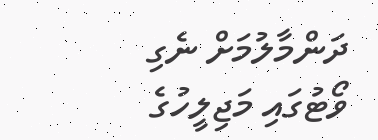ދަންމާލުމަށް ނެގި ވޯޓުގައި މަޖިލީހުގެ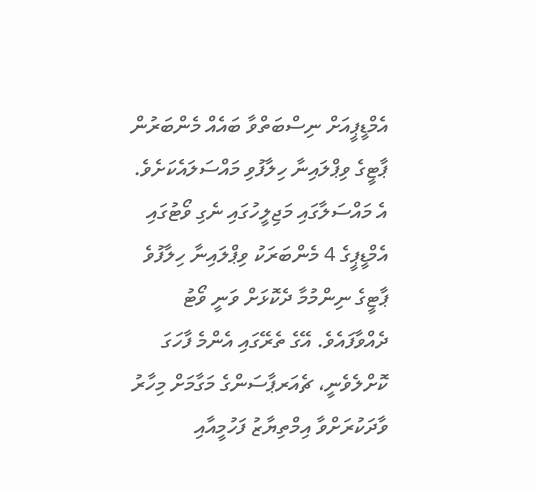އެމްޑީޕީއަށް ނިސްބަތްވާ ބައެއް މެންބަރުން ޕާޓީގެ ވިޕްލައިނާ ހިލާފުވި މައްސަލައެކަށެވެ.
އެ މައްސަލާގައި މަޖިލީހުގައި ނެގި ވޯޓުގައި އެމްޑީޕީގެ 4 މެންބަރަކު ވިޕްލައިނާ ހިލާފުވެ ޕާޓީގެ ނިންމުމާ ދެކޮޅަށް ވަނީ ވޯޓު ދެއްވާފައެވެ. އޭގެ ތެރޭގައި އެންމެ ފާހަގަ ކޮށްލެވެނީ، ޗެއަރޕާސަންގެ މަގާމަށް މިހާރު ވާދަކުރަށްވާ އިމްތިޔާޒު ފަހުމީއާއި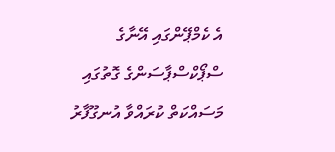އެ ކެމްޕޭންގައި އޭނާގެ ސްޕޯކްސްޕާސަންގެ ގޮތުގައި މަސައްކަތް ކުރައްވާ އުނގޫފާރު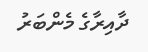ދާއިރާގެ މެންބަރު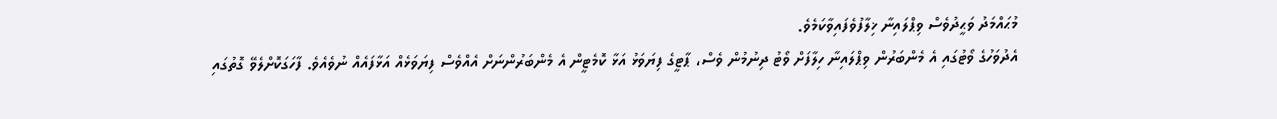މުޙައްމަދު ވަޙީދުވެސް ވިޕްލައިނާ ޚިލާފުވެފައިވާކަމެވެ.
އެދުވަހުގެ ވޯޓުގައި އެ މެންބަރުން ވިޕްލައިނާ ހިލާފަށް ވޯޓު ދިނުމުން ވެސް، ޕާޓީގެ ފިޔަވަޅު އަޅާ ކޮމެޓީން އެ މެންބަރުންނަށް އެއްވެސް ފިޔަވަޅެއް އަޅާފައެއް ނުވެއެވެ. ފާހަގަކޮށްލެވޭ ގޮތުގައި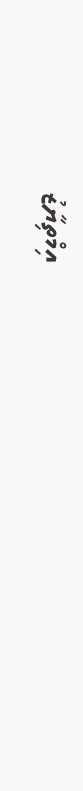އިމްތިޔާޒު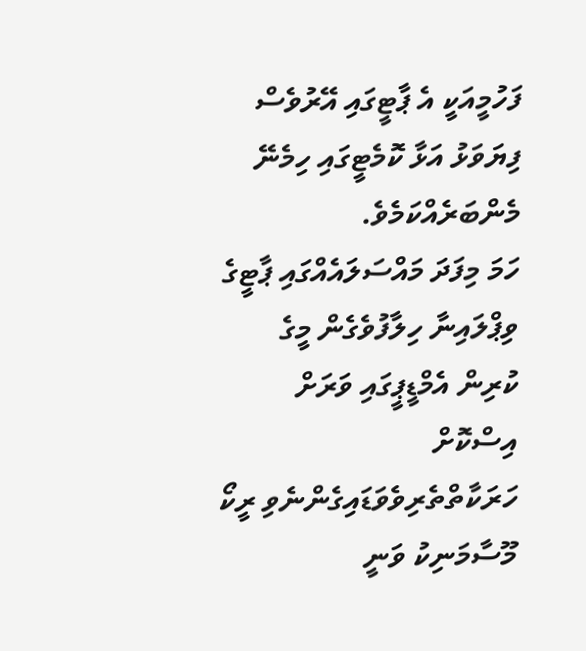ފަހުމީއަކީ އެ ޕާޓީގައި އޭރުވެސް ފިޔަވަޅު އަޅާ ކޮމެޓީގައި ހިމެނޭ މެންބަރެއްކަމެވެ.
ހަމަ މިފަދަ މައްސަލައެއްގައި ޕާޓީގެ ވިޕްލައިނާ ހިލާފުވެގެން މީގެ ކުރިން އެމްޑީޕީގައި ވަރަށް އިސްކޮށް ހަރަކާތްތެރިވެވަޑައިގެންނެވި ރީކޯ މޫސާމަނިކު ވަނީ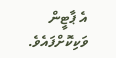އެ ޕާޓީން ވަކިކޮށްފައެވެ.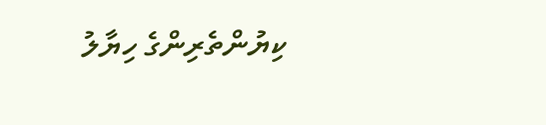ކިޔުންތެރިންގެ ހިޔާލު